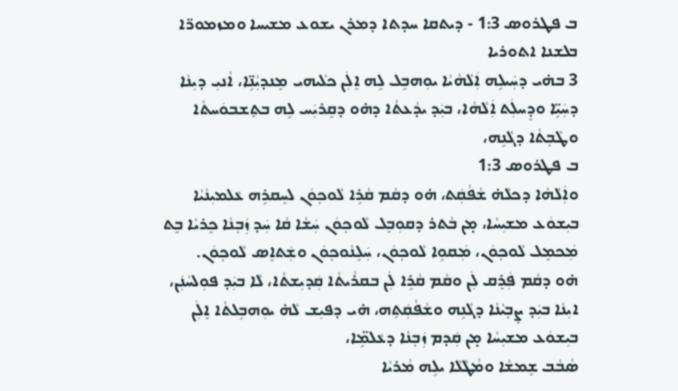ܒ ܦܛܪܘܣ 1:3 - ܕܝܬܩܐ ܚܕܬܐ ܕܡܪܢ ܝܫܘܥ ܡܫܝܚܐ ܘܡܙܡܘܪ̈ܐ ܒܠܫܢܐ ܐܬܘܪܝܐ
3 ܒܗ̇ܝ ܕܚܲܝܠܹܗ ܐܲܠܵܗܵܝܵܐ ܝܘܼܗܒܹܠ ܠܹܗ ܐܸܠܲܢ ܟܠܵܝܗ‌ܝ ܡܸܢܕܝܼܵܢܹ̈ܐ، ܐܵܢܝܼ ܕܝܼܢܵܐ ܕܚܲܝܹ̈ܐ ܘܕܸܚܠܲܬ ܐܲܠܵܗܵܐ، ܒܝܲܕ ܝܕܵܥܬܵ‌ܐ ܕܗ̇ܘ ܕܩܸܪܝܲܚ ܠܹܗ ܒܬܸܫܒܘܿܚܬܵ‌ܐ ܘܛܵܒ݂ܬܵ‌ܐ ܕܓܵܢܹܗ،
ܒ ܦܛܪܘܣ 1:3
ܘܐܲܠܵܗܵܐ ܕܟܠܵܗ̇ ܫܵܦܵܩܲܬ، ܗ̇ܘ ܕܩܵܡ ܩܵܪܹܐ ܠܵܘܟ݂ܘܿܢ ܠܚܸܩܪܹܗ ܥܵܠܡܝܼܢܵܝܵܐ ܒܝܼܫܘܿܥ ܡܫܝܼܚܵܐ، ܡ̣ܢ ܒܵܬܪ ܕܩܘܼܒܸܠ ܠܵܘܟ݂ܘܿܢ ܚܲܫܵܐ ܩܵܐ ܚܲܕ ܙܲܒ݂ܢܵܐ ܟܸܪܝܵܐ ܒܸܬ ܡܲܟܡܸܠ ܠܵܘܟ݂ܘܿܢ، ܡܲܩܘܹܐ ܠܵܘܟ݂ܘܿܢ، ܚܲܠܸܢܵܘܟ݂ܘܿܢ ܘܫܲܬܐܸܣ ܠܵܘܟ݂ܘܿܢ.
ܗ̇ܘ ܕܩܵܡ ܦܲܪܸܩ ܠܲܢ ܘܩܵܡ ܩܵܪܹܐ ܠܲܢ ܒܩܪܵܝܬܵ‌ܐ ܩܲܕܝܼܫܬܵ‌ܐ، ܠܵܐ ܒܝܲܕ ܦܘܼܠܚܵܢܲܢ، ܐܝܼܢܵܐ ܒܝܲܕ ܨܸܒ݂ܝܵܢܵܐ ܕܓܵܢܹܗ ܘܫܵܦܵܩܲܬܹܗ، ܗ̇ܝ ܕܦܝܼܫ ܠܵܗ̇ ܝܘܼܗܒܹܠܬܵ‌ܐ ܐܸܠܲܢ ܒܝܼܫܘܿܥ ܡܫܝܼܚܵܐ ܡ̣ܢ ܩܲܕܡ ܙܲܒ݂ܢܵܐ ܕܥܵܠܡܹ̈ܐ،
ܣܵܒܵܒ ܫܸܡܫܵܐ ܘܡܵܛܵܠܵܐ ܝܠܹܗ ܡܵܪܝܵܐ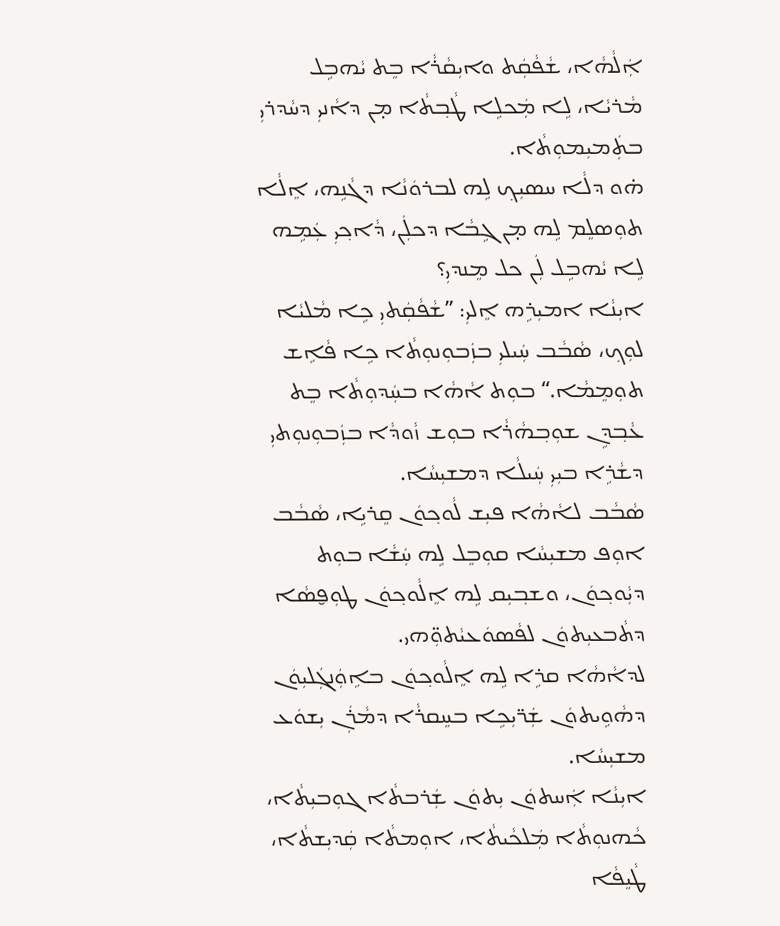ܐܲܠܵܗܵܐ، ܫܵܦܵܩܲܬ ܘܐܝܼܩܵܪܵܐ ܒܸܬ ܝܵܗܒܹܠ ܡܵܪܝܵܐ، ܠܹܐ ܡܲܟܠܹܐ ܛܵܒ݂ܬܵ‌ܐ ܡ̣ܢ ܕܐܵܢܝܼ ܕܚܵܕܪܝܼ ܒܬܲܡܝܼܡܘܼܬܵ‌ܐ.
ܗ̇ܘ ܕܠܵܐ ܚܣܝܼܟ݂ ܠܹܗ ܠܒܪܘܿܢܵܐ ܕܓܵܢܹܗ، ܐܸܠܵܐ ܬܘܼܣܠܸܡ ܠܹܗ ܡ̣ܢ ܓܹܒܵܐ ܕܟܠܲܢ، ܕܵܐܟ݂ܝܼ ܥܲܡܹܗ ܠܹܐ ܝܵܗܒܹܠ ܠܲܢ ܟܠ ܡܸܢܕܝܼ؟
ܐܝܼܢܵܐ ܐܡܝܼܪܹܗ ܐܸܠܝܼ: ”ܫܵܦܵܩܲܬ‌ܝܼ ܟܹܐ ܡܵܠܝܵܐ ܠܘܼܟ݂، ܣܵܒܵܒ ܚܲܝܠܝܼ ܒܙܲܒܘܼܢܘܼܬܵ‌ܐ ܟܹܐ ܦܵܐܹܫ ܬܘܼܡܸܡܵܐ.“ ܒܘܼܬ ܐܵܗܵܐ ܒܚܲܕܘܼܬܵ‌ܐ ܒܸܬ ܥܵܒ݂ܕܹܢ ܫܘܼܒ݂ܗܵܪܵܐ ܒܘܼܫ ܙܵܘܕܵܐ ܒܙܲܒܘܼܢܘܼܬ‌ܝܼ ܕܫܵܪܹܐ ܒܝܼܝܼ ܚܲܝܠܵܐ ܕܡܫܝܼܚܵܐ.
ܣܵܒܵܒ ܠܐܵܗܵܐ ܦܝܼܫ ܠܵܘܟ݂ܘܿܢ ܩܸܪܝܹܐ، ܣܵܒܵܒ ܐܘܼܦ ܡܫܝܼܚܵܐ ܩܘܼܒܸܠ ܠܹܗ ܚܲܫܵܐ ܒܘܼܬ ܕܝܼܵܘܟ݂ܘܿܢ، ܘܫܒ݂ܝܼܩ ܠܹܗ ܐܸܠܵܘܟ݂ܘܿܢ ܛܘܼܦ̮ܣܵܐ ܕܬܵܒܥܝܼܬܘܿܢ ܠܦܵܣܘܿܥܝܵܬܘܼ̈ܗ‌ܝ.
ܠܕܐܵܗܵܐ ܩܪܹܐ ܠܹܗ ܐܸܠܵܘܟ݂ܘܿܢ ܒܐܹܘܲܢܓܲܠܝܼܘܿܢ ܕܗܵܘܹܝܬܘܿܢ ܫܲܪ̈ܝܼܟܹܐ ܒܚܸܩܪܵܐ ܕܡܵܪܲܢ ܝܼܫܘܿܥ ܡܫܝܼܚܵܐ.
ܐܝܼܢܵܐ ܐܲܚܬܘܿܢ ܝܼܬܘܿܢ ܫܲܪܒܬܵ‌ܐ ܓܘܼܒܝܼܬܵ‌ܐ، ܟܵܗܢܘܼܬܵ‌ܐ ܡܲܠܟܵܝܬܵ‌ܐ، ܐܘܼܡܬܵ‌ܐ ܩܲܕܝܼܫܬܵ‌ܐ، ܛܵܝܸܦܵܐ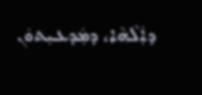ܕܐܲܠܵܗܵܐ، ܕܡܲܕܥܝܼܬܘܿܢ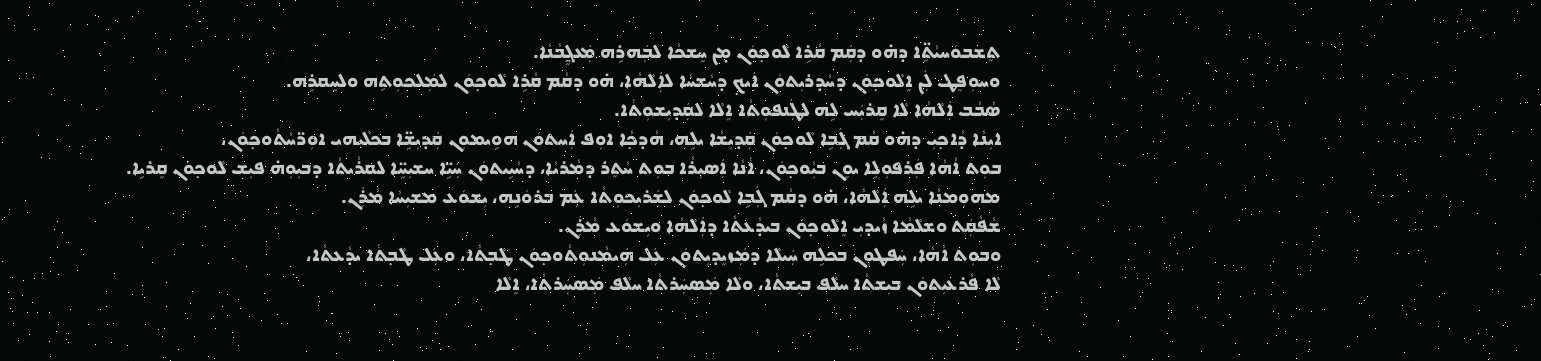ܬܸܫܒܘܿܚܝܵܬܹ̈‌ܐ ܕܗ̇ܘ ܕܩܲܡ ܩܵܪܹܐ ܠܵܘܟ݂ܘܿܢ ܡ̣ܢ ܚܸܫܟܵܐ ܠܒܲܗܪܹܗ ܡܲܥܓ̰ܸܒܵܢܵܐ.
ܘܚܘܼܦܸܛ ܠܲܢ ܐܸܠܵܘܟ݂ܘܿܢ ܕܚܵܕܪܝܼܬܘܿܢ ܐܲܝܟ݂ ܕܚܵܫܚܵܐ ܠܐܲܠܵܗܵܐ، ܗ̇ܘ ܕܩܵܡ ܩܵܪܹܐ ܠܵܘܟ݂ܘܿܢ ܠܡܲܠܟܘܼܬܹܗ ܘܠܚܸܩܪܹܗ.
ܣܵܒܵܒ ܐܲܠܵܗܵܐ ܠܵܐ ܩܸܪܝܲܚ ܠܹܗ ܠܛܲܢܦܘܼܬܵ‌ܐ ܐܸܠܵܐ ܠܩܲܕܝܼܫܘܼܬܵ‌ܐ.
ܐܝܼܢܵܐ ܕܵܐܟ݂ܝܼ ܕܗ̇ܘ ܩܵܡ ܓܲܒܹܐ ܠܵܘܟ݂ܘܿܢ ܩܲܕܝܼܫܵܐ ܝܠܹܗ، ܗܵܕܟ݂ܵܐ ܐܘܼܦ ܐܲܚܬܘܿܢ ܗܘܹܝܡܘܼܢ ܩܲܕܝܼܫܹ̈ܐ ܒܟܠܵܝܗ‌ܝ ܐܘܼܪ̈ܚܵܬܵܘܟ݂ܘܿܢ،
ܒܘܼܬ ܐܵܗܵܐ ܦܲܪܦܘܼܠܹܐ ܝܘܸܢ ܒܝܼܵܘܟ݂ܘܿܢ، ܐܵܢܵܐ ܐܲܣܝܼܪܵܐ ܒܘܼܬ ܚܵܬܸܪ ܕܡܵܪܝܵܐ، ܕܚܵܝܹܝܬܘܿܢ ܚܲܝܹ̈ܐ ܚܫܝܼܚܹ̈ܐ ܠܩܪܵܝܬܵ‌ܐ ܕܒܝܼܘܼܗ̇ ܦܝܼܫ ܠܵܘܟ݂ܘܿܢ ܩܸܪܝܹܐ.
ܡܗܘܼܡܢܵܐ ܝܠܹܗ ܐܲܠܵܗܵܐ، ܗ̇ܘ ܕܩܵܡ ܓܲܒܹܐ ܠܵܘܟ݂ܘܿܢ ܠܫܲܪܝܼܟܘܼܬܵ‌ܐ ܥܲܡ ܒܪܘܿܢܹܗ، ܝܼܫܘܿܥ ܡܫܝܼܚܵܐ ܡܵܪܲܢ.
ܫܵܦܵܩܲܬ ܘܫܠܵܡܵܐ ܙܵܝܕܝܼ ܐܸܠܵܘܟ݂ܘܿܢ ܒܝܕܵܥܬܵ‌ܐ ܕܐܲܠܵܗܵܐ ܘܝܼܫܘܿܥ ܡܵܪܲܢ.
ܘܒܘܼܬ ܐܵܗܵܐ، ܚܲܦܛܘܼܢ ܒܟܠܹܗ ܚܲܝܠܵܐ ܕܡܲܙܝܸܕܝܼܬܘܿܢ ܥܲܠ ܗܲܝܡܵܢܘܼܬܵܘܟ݂ܘܿܢ ܛܵܒ݂ܬܵ‌ܐ، ܘܥܲܠ ܛܵܒ݂ܬܵ‌ܐ ܝܕܵܥܬܵ‌ܐ،
ܠܵܐ ܦܵܪܥܝܼܬܘܿܢ ܒܝܼܫܬܵ‌ܐ ܚܠܵܦ ܒܝܼܫܬܵ‌ܐ، ܘܠܵܐ ܡܲܣܚܲܪܬܵ‌ܐ ܚܠܵܦ ܡܲܣܚܲܪܬܵ‌ܐ، ܐܸܠܵܐ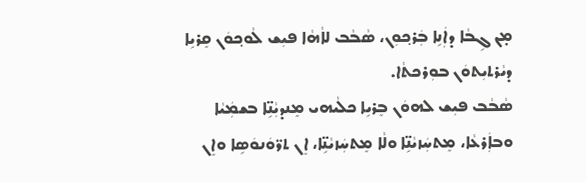ܡ̣ܢ ܓܹܒܵܐ ܕܐܲܢܹܐ ܒܲܪܟ݂ܘܼܢ، ܣܵܒܵܒ ܠܐܵܗܵܐ ܦܝܼܫ ܠܵܘܟ݂ܘܿܢ ܩܸܪܝܹܐ ܕܝܵܪܬܝܼܬܘܿܢ ܒܘܼܪܟܬܵ‌ܐ.
ܣܵܒܵܒ ܦܝܼܫ ܠܗܘܿܢ ܒܸܪܝܹܐ ܟܠܵܝܗ‌ܝ ܡܸܢܕܝܼܵܢܹ̈ܐ ܒܫܡܲܝܵܐ ܘܒܐܲܪܥܵܐ، ܡܸܬܚܲܙܝܵܢܹ̈ܐ ܘܠܵܐ ܡܸܬܚܲܙܝܵܢܹ̈ܐ، ܐܸܢ ܬܪ̈ܘܿܢܘܿܣܹܐ ܘܐܸܢ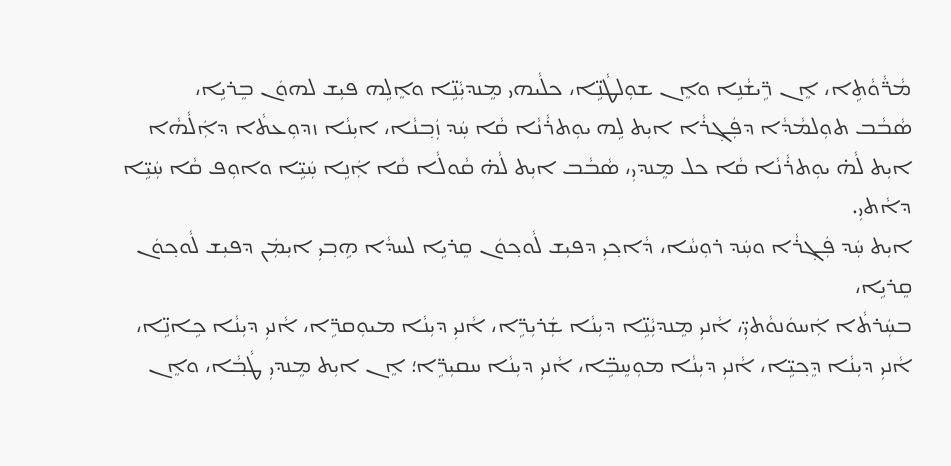ܡܵܪ̈ܵܘܵܬܹ‌ܐ، ܐܸܢ ܪܹ̈ܝܫܵܢܹܐ ܘܐܸܢ ܫܘܼܠܛܵܢܹ̈ܐ، ܟܠܵܝܗ‌ܝ ܡܸܢܕܝܼܵܢܹ̈ܐ ܘܐܸܠܹܗ ܦܝܼܫ ܠܗܘܿܢ ܒܸܪܝܹܐ،
ܣܵܒܵܒ ܬܘܼܠܡܵܕܵܐ ܕܦܲܓ݂ܪܵܐ ܐܝܼܬ ܠܹܗ ܝܘܼܬܪܵܢܵܐ ܩܵܐ ܚܲܕ ܙܲܒ݂ܢܵܐ، ܐܝܼܢܵܐ ܙܕܘܼܥܬܵ‌ܐ ܕܐܲܠܵܗܵܐ ܐܝܼܬ ܠܵܗ̇ ܝܘܼܬܪܵܢܵܐ ܩܵܐ ܟܠ ܡܸܢܕܝܼ، ܣܵܒܵܒ ܐܝܼܬ ܠܵܗ̇ ܩܵܘܠܵܐ ܩܵܐ ܐܲܢܹܐ ܚܲܝܹ̈ܐ ܘܐܘܼܦ ܩܵܐ ܚܲܝܹ̈ܐ ܕܐܵܬ‌ܝܼ.
ܐܝܼܬ ܚܲܕ ܦܲܓ݂ܪܵܐ ܘܚܲܕ ܪܘܼܚܵܐ، ܕܵܐܟ݂ܝܼ ܕܦܝܼܫ ܠܵܘܟ݂ܘܿܢ ܩܸܪܝܹܐ ܠܚܕܵܐ ܗܹܒ݂ܝܼ ܐܝܼܡܲܢ ܕܦܝܼܫ ܠܵܘܟ݂ܘܿܢ ܩܸܪܝܹܐ،
ܒܚܲܪܬܵ‌ܐ ܐܲܚܘܿܢܘܵܬ‌ܝܼ̈، ܐܵܢܝܼ ܡܸܢܕܝܼܵܢܹ̈ܐ ܕܝܼܢܵܐ ܫܲܪܝܼܪܹ̈ܐ، ܐܵܢܝܼ ܕܝܼܢܵܐ ܡܝܘܼܩܪܹ̈ܐ، ܐܵܢܝܼ ܕܝܼܢܵܐ ܟܹܐܢܹ̈ܐ، ܐܵܢܝܼ ܕܝܼܢܵܐ ܕܸܟ݂ܝܹ̈ܐ، ܐܵܢܝܼ ܕܝܼܢܵܐ ܡܘܼܚܸܒܹ̈ܐ، ܐܵܢܝܼ ܕܝܼܢܵܐ ܚܩܝܼܪܹ̈ܐ؛ ܐܸܢ ܐܝܼܬ ܡܸܢܕܝܼ ܛܵܒ݂ܵܐ، ܘܐܸܢ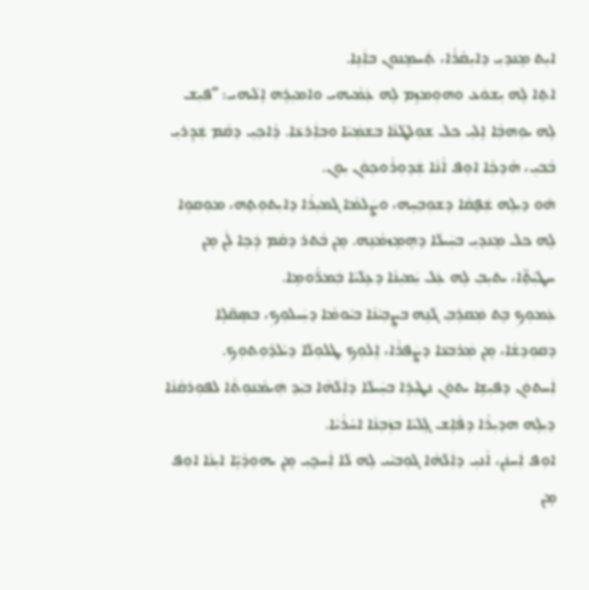ܐܝܼܬ ܡܸܢܕܝܼ ܕܐܝܼܩܵܪܵܐ، ܬܲܚܡܸܢܘܼܢ ܒܐܲܢܹܐ.
ܐܬܹ‌ܐ ܠܹܗ ܝܼܫܘܿܥ ܘܗܘܼܡܙܸܡ ܠܹܗ ܥܲܡܵܝܗ‌ܝ ܘܐܡܝܼܪܹܗ ܐܸܠܵܝܗ‌ܝ: ”ܦܝܼܫ ܠܹܗ ܝܘܼܗܒ݂ܵܐ ܐܸܠܝܼ ܟܠ ܫܘܼܠܛܵܢܵܐ ܒܫܡܲܝܵܐ ܘܒܐܲܪܥܵܐ. ܕܵܐܟ݂ܝܼ ܕܩܵܡ ܫܲܕܸܪܝܼ ܒܵܒܝܼ، ܗܵܕܟ݂ܵܐ ܐܘܼܦ ܐܵܢܵܐ ܫܲܕܘܼܪܵܘܟ݂ܘܿܢ ܝܼܘܸܢ.
ܗ̇ܘ ܕܝܼܠܹܗ ܫܲܦ̮ܩܵܐ ܕܫܘܼܒ݂ܚܹܗ، ܘܨܲܠܡܵܐ ܓܡܝܼܪܵܐ ܕܐܝܼܬܘܼܬܹܗ، ܡܘܼܩܘܹܐ ܠܹܗ ܟܠ ܡܸܢܕܝܼ ܒܚܲܝܠܵܐ ܕܗܹܡܸܙܡܵܢܹܗ. ܡ̣ܢ ܒܵܬܪ ܕܩܵܡ ܕܲܟܹܐ ܠܲܢ ܡ̣ܢ ܚܛܝܼܵܬܹ̈‌ܐ، ܝܬܝܼܒ݂ ܠܹܗ ܥܲܠ ܝܲܡܝܼܢܵܐ ܕܥܸܠܵܝܵܐ ܒܲܡܪ̈ܵܘܡܹܐ.
ܥܲܡܘܼܟ݂ ܒܸܬ ܡܲܩܪܸܒ݂ ܓܵܢܹܗ ܒܨܸܒ݂ܝܵܢܵܐ ܒܝܵܘܡܵܐ ܕܚܲܝܠܘܼܟ݂، ܒܣܸܩ̈ܠܹܐ ܕܩܘܼܕܫܵܐ، ܡ̣ܢ ܡܲܪܒܥܵܐ ܕܨܲܦܪܵܐ، ܐܸܠܘܼܟ݂ ܛܠܘܼܠܵܐ ܕܝܵܠܕ݇ܘܼܬܘܼܟ݂.
ܐܲܚܬܘܿܢ ܕܦܝܼܫܹܐ ܝܬܘܿܢ ܢܛܝܼܪܹܐ ܒܚܲܝܠܵܐ ܕܐܲܠܵܗܵܐ ܒܝܲܕ ܗܲܝܡܵܢܘܼܬܵ‌ܐ ܠܦܘܼܪܩܵܢܵܐ ܕܝܼܠܹܗ ܗܕܝܼܪܵܐ ܕܦܵܐܹܫ ܓܸܠܝܵܐ ܒܙܲܒ݂ܢܵܐ ܐܚܵܪܵܝܵܐ.
ܐܘܼܦ ܐܲܚܢܲܢ، ܐܵܢܝܼ ܕܐܲܠܵܗܵܐ ܓܘܼܒܝܵܝ ܠܹܗ ܠܵܐ ܐܲܚܟ̰ܝܼ ܡ̣ܢ ܝܗܘܼܕܵܝܹ̈ܐ ܐܝܼܢܵܐ ܐܘܼܦ ܡ̣ܢ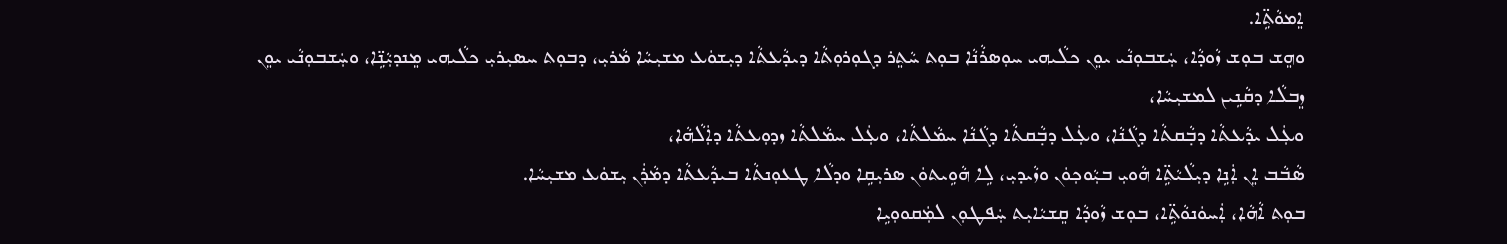ܐܸܡܘܵܬܹ̈‌ܐ.
ܘܗܸܫ ܒܘܼܫ ܙܵܘܕܵܐ، ܚܲܫܒܘܼܢܵܝ ܝܘܸܢ ܟܠܵܝܗ‌ܝ ܚܘܼܣܪܵܢܵܐ ܒܘܼܬ ܚܵܬܸܪ ܕܓܘܼܪܘܼܬܵ‌ܐ ܕܝܕܵܥܬܵ‌ܐ ܕܝܼܫܘܿܥ ܡܫܝܼܚܵܐ ܡܵܪܝܼ، ܕܒܘܼܬ ܚܣܝܼܪܝܼ ܟܠܵܝܗ‌ܝ ܡܸܢܕܝܼܵܢܹ̈ܐ، ܘܚܲܫܒܘܼܢܵܝ ܝܘܸܢ ܙܸܒܠܵܐ ܕܩܵܢܹܝܢ ܠܡܫܝܼܚܵܐ،
ܘܥܲܠ ܝܕܵܥܬܵ‌ܐ ܕܒ݂ܵܩܬܵ‌ܐ ܕܓܵܢܵܐ، ܘܥܲܠ ܕܒ݂ܵܩܬܵ‌ܐ ܕܓܵܢܵܐ ܚܡܵܠܬܵ‌ܐ، ܘܥܲܠ ܚܡܵܠܬܵ‌ܐ ܙܕܘܼܥܬܵ‌ܐ ܕܐܲܠܵܗܵܐ،
ܣܵܒܵܒ ܐܸܢ ܐܲܢܹܐ ܕܝܼܠܵܝܵܬܹ̈‌ܐ ܗܵܘܝܼ ܒܝܼܵܘܟ݂ܘܿܢ ܘܙܵܝܕܝܼ، ܠܹܐ ܗܵܘܹܝܬܘܿܢ ܣܪܝܼܩܹܐ ܘܕܠܵܐ ܛܥܘܼܢܬܵ‌ܐ ܒܝܕܵܥܬܵ‌ܐ ܕܡܵܪܲܢ ܝܼܫܘܿܥ ܡܫܝܼܚܵܐ.
ܒܘܼܬ ܐܵܗܵܐ، ܐܲܚܘܿܢܘܵܬܹ̈‌ܐ، ܒܘܼܫ ܙܵܘܕܵܐ ܩܸܫܝܵܐܝܼܬ ܚܲܦܛܘܼܢ ܠܡܲܩܘܘܼܝܹܐ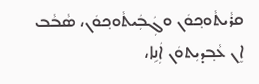ܩܪܵܝܬܵܘܟ݂ܘܿܢ ܘܓܲܒܲܝܬܵܘܟ݂ܘܿܢ، ܣܵܒܵܒ ܐܸܢ ܥܵܒ݂ܕܝܼܬܘܿܢ ܐܲܢܹܐ،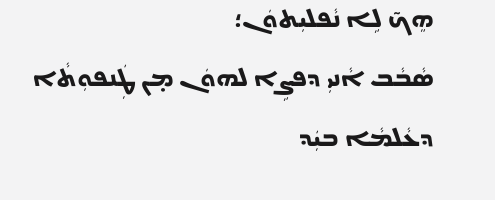ܗܸܟ̃ ܠܹܐ ܢܵܦܠܝܼܬܘܿܢ؛
ܣܵܒܵܒ ܐܵܢܝܼ ܕܦܨܹܐ ܠܗܘܿܢ ܡ̣ܢ ܛܲܢܦܘܼܬܵ‌ܐ ܕܥܵܠܡܵܐ ܒܝܲܕ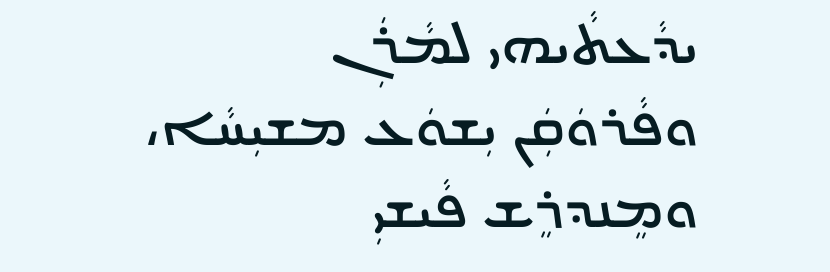ܝܕܵܥܬܵܝܗ‌ܝ ܠܡܵܪܲܢ ܘܦܵܪܘܿܩܲܢ ܝܼܫܘܿܥ ܡܫܝܼܚܵܐ، ܘܡܸܢܕܪܸܫ ܦܵܝܫܝܼ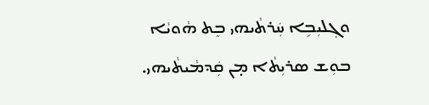ܘܓ݂ܠܝܼܒܹܐ ܚܲܪܬܵܝܗ‌ܝ ܒܸܬ ܗܵܘܝܵܐ ܒܘܼܫ ܣܪܝܼܬܵ‌ܐ ܡ̣ܢ ܩܲܕܡܵܝܬܵܝܗ‌ܝ.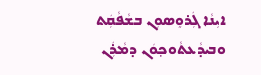ܐܝܼܢܵܐ ܓܲܪܘܸܣܘܼܢ ܒܫܵܦܵܩܲܬ ܘܒܝܕܵܥܬܵܘܟ݂ܘܿܢ ܕܡܵܪܲܢ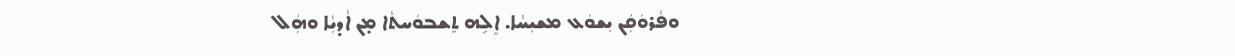ܘܦܵܪܘܿܩܲܢ ܝܼܫܘܿܥ ܡܫܝܼܚܵܐ. ܐܸܠܹܗ ܬܸܫܒܘܿܚܬܵ‌ܐ ܡ̣ܢ ܐܵܕܝܼܵܐ ܘܗܲܠ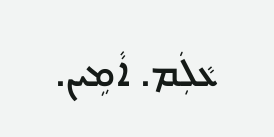ܥܵܠܲܡ. ܐܵܡܹܝܢ.